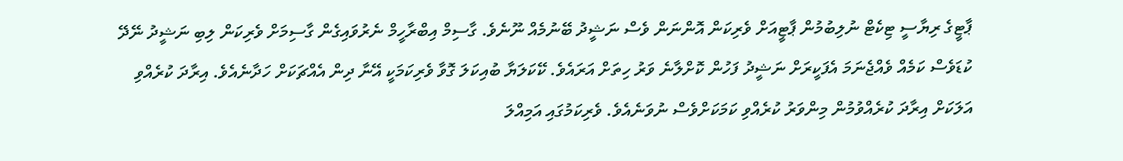ޕާޓީގެ ރިޔާސީ ޓިކެޓް ނުލިބުމުން ޕާޓީއަށް ވެރިކަން އޮންނަން ވެސް ނަޝީދު ބޭނުމެއް ނޫނެވެ. ގާސިމް އިބްރާހީމް ނެރުވައިގެން ގާސިމަށް ވެރިކަން ލިބި ނަޝީދު ނޭދޭ ކުޑަވެސް ކަމެއް ވެއްޖެނަމަ އެފަކީރަށް ނަޝީދު ފަހުން ކޮށްލާނެ ވަރު ހިތަށް އަރައެވެ. ކޭކަލަޔާ ބުއިކަލަ ގޮވާ ވެރިކަމަކީ އޭނާ ދިން އެއްޗަކަށް ހަދާނެއެވެ. އިރާދަ ކުރެއްވި އަލަކަށް އިރާދަ ކުރެއްވުމުން މިންވަރު ކުރެއްވި ކަމަކަށްވެސް ނުވަނެއެވެ. ވެރިކަމުގައި އަމިއްލަ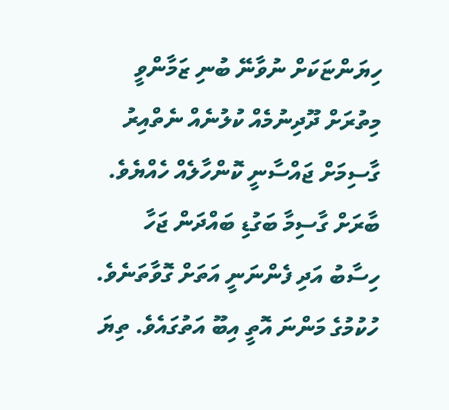ހިޔަންޏަކަށް ނުވާނޭ ބުނި ޒަމާންވީ މިތުރަށް ދޫދިނުމެއް ކުލުނެއް ނެތްއިރު ގާސިމަށް ޖައްސާނީ ކޮންހާލެއް ހެއްޔެވެ.
ބާރަށް ގާސިމާ ބަގުޑި ބައްދަން ޖަހާ ހިސާބު އަދި ފެންނަނީ އަތަށް ގޮވާތަނެވެ. ހުކުމުގެ މަންނަ އޮތީ އިބޫ އަތުގައެވެ. ތިޔަ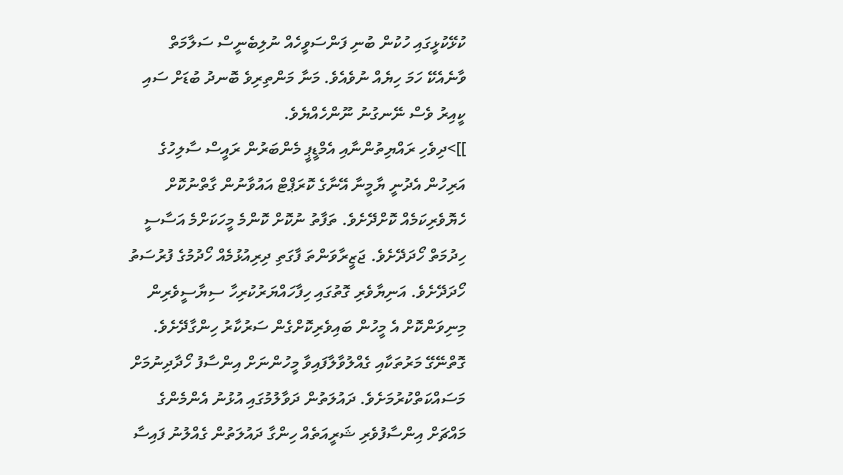ކުޅޭކުޅީގައި ހުކުން ބުނި ފަންސަވީހެއް ނުލިބެނީސް ސަލާމަތް ވާނެއެކޭ ހަމަ ހިޔެއް ނުވެއެވެ. މަނާ މަންތިރިވެ ބޮނދު ބުޑަށް ސައި ކީއިރު ވެސް ނޭނގުނު ނޫންހެއްޔެވެ.
]]>ދިވެހި ރައްޔިތުންނާއި އެމްޑީޕީ މެންބަރުން ރައީސް ސާލިހުގެ އަރިހުން އެދުނީ ޔާމީނާ އޭނާގެ ކޮރަޕްޓް އައުވާނުން ގާތްނުކޮށް ހެޔޮވެރިކަމެއް ކޮށްދޭށެވެ. ތަފާތު ނުކޮށް ކޮންމެ މީހަކަށްމެ އަސާސީ ހިދުމަތް ހޯދަދޭށެވެ. ޖަޒީރާވަންތަ ފާގަތި ދިރިއުޅުމެއް ހޯދުމުގެ ފުރުސަތު ހޯދަދޭށެވެ. އަނިޔާވެރި ގޮތުގައި ހިފާހައްޔަރުކުރިހާ ސިޔާސީވެރިން މިނިވަންކޮށް އެ މީހުން ބައިވެރިކޮށްގެން ސަރުކާރު ހިންގާދޭށެވެ. ގޮތްނޭގޭ މަރުތަކާއި ގެއްލުވާލާފައިވާ މީހުންނަށް އިންސާފު ހޯދާދިނުމަށް މަސައްކަތްކުރުމަށެވެ. ދައުލަތުން ދަވާލުމުގައި އުޅުނު އެންމެންގެ މައްޗަށް އިންސާފުވެރި ޝަރީއަތެއް ހިންގާ ދައުލަތުން ގެއްލުނު ފައިސާ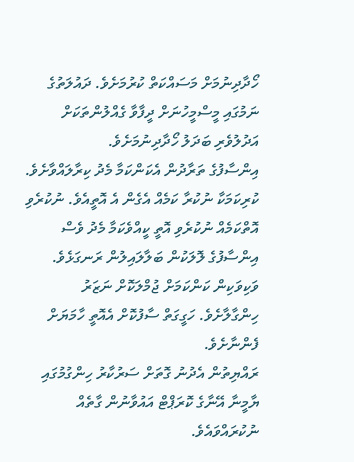ހޯދާދިނުމަށް މަސައްކަތް ކުރުމަށެވެ. ދައުލަތުގެ ނަމުގައި މީސްމީހުނަށް ދީފާވާ ގެއްލުންތަކަށް އަދުލުވެރި ބަދަލު ހޯދާދިނުމަށެވެ.
އިންސާފުގެ ތަރާދުން އެކަންކަމާ މެދު ކިރާލައްވާށެވެ. ކުރިކަމަކާ ނުކުރާ ކަމެއް އެގެން އެ އޮތީއެވެ. ނުކުރެވި އޮތްކަމެއް ނުކުރެވި އޮތީ ކީއްވެކަމާ މެދު ވެސް އިންސާފުގެ ލޮލަކުން ބަލާލައިލުން ރަނގަޅެވެ. ވަކިވަކިން ކަންކަމަށް ޖުމްލަކޮށް ނަޒަރު ހިންގާލާށެވެ. ހަގީގަތް ސާފުކޮށް އެއޮތީ ހާމަޔަށް ފެންނާށެވެ.
ރައްޔިތުން އެދުނު ގޮތަށް ސަރުކާރު ހިންގުމުގައި ޔާމީނާ އޭނާގެ ކޮރަޕްޓް އައުވާނުން ގާތެއް ނުކުރައްވައެވެ.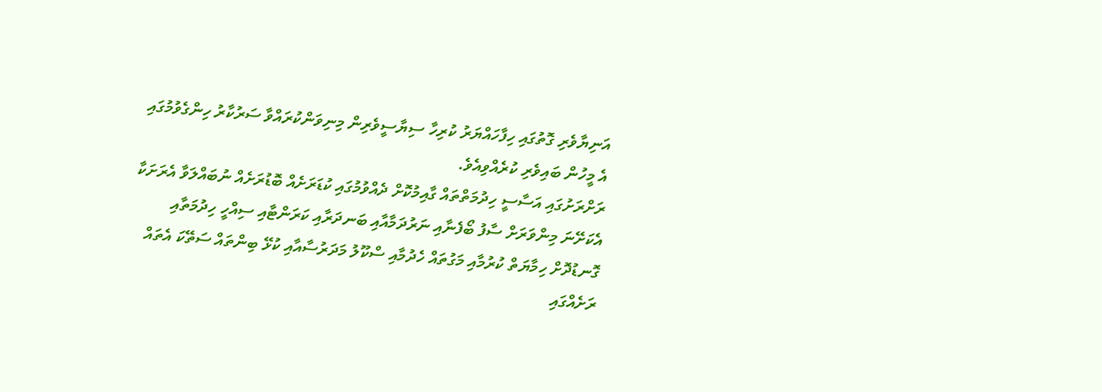އަނިޔާވެރި ގޮތުގައި ހިފާހައްޔަރު ކުރިހާ ސިޔާސީވެރިން މިނިވަންކުރައްވާ ސަރުކާރު ހިންގެވުމުގައި އެ މީހުން ބައިވެރި ކުރެއްވިއެވެ.
ރަށްރަށުގައި އަސާސީ ހިދުމަތްތައް ގާއިމުކޮށް ދެއްވުމުގައި ކުޑަރަށެއް ބޮޑުރަށެއް ނުބައްލަވާ އެރަށަކާ އެކަށޭނަ މިންވަރަށް ސާފު ބޯފެނާއި ނަރުދަމާއާއި ބަނދަރާއި ކަރަންޓާއި ސިއްހީ ހިދުމަތާއި ގޮނޑުދޮށް ހިމާޔަތް ކުރުމާއި މަގުތައް ހެދުމާއި ސްކޫލު މަދަރުސާއާއި ކުޅޭ ބިންތައް ސަތޭކަ އެތައް ރަށެއްގައި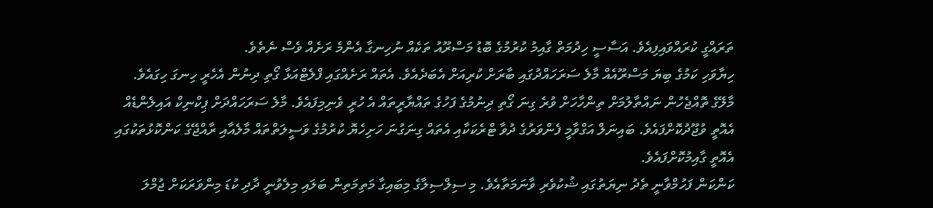ތަރައްގީ ކުރައްވައިފިއެވެ. އަސާސީ ހިދުމަތް ގާއިމު ކުރުމުގެ ބޮޑު މަސްރޫއު ތަކެއް ނުހިނގާ އެންމެ ރަށެއް ވެސް ނެތެވެ.
ހިޔާވަހި ކަމުގެ ބިޔަ މަސްރޫއެއް މާލެ ސަރަހައްދުގައި ބާރަށް ކުރިއަށް އެބަދެއެވެ. އެތައް ރަށެއްގައި ފްލެޓްއަޅާ ގޯތި ދިނުން އެހެރީ ހިނގަ ހިގައެވެ. މާލޭގެ ތޮއްޖެހުން ނައްތާލުމަށް ތިންހާހަށް ވުރެ ގިނަ ގޯތި ދިނުމުގެ ފަހުގެ ތައްޔާރީތައް އެ ހުރީ ވެނިމިފައެވެ. މާލެ ސަރަހައްދަށް ޕިކްނިކް އައިލެންޑެއް އެއޮތީ ވުޖޫދުކޮށްފައެވެ. ބައިނަލް އަގްވާމީ ފެންވަރުގެ ދުވާ ޓްރެކަކާއި އެތައް ގިނަގުނަ ހަށިހެޔޮ ކުރުމުގެ ވަސީލަތްތައް މާލެއާއި ރާއްޖޭގެ ކަންކޮޅުތަކުގައި އެއޮތީ ގާއިމުކޮށްފައެވެ.
ކަންކަން ފަހުމްވާނީ ތެދު ނިޔަތުގައި ޝުކުވެރި ވާނަމަތާއެވެ. މި ސިލްސިލާގެ މިބައިގާ މަތިމަތިން ބަލައި މިލެވުނީ ދާދި ކުޑަ މިންވަރަކަށް ޖުމްލަ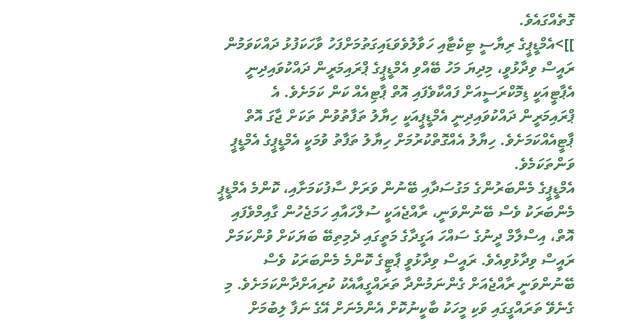ގޮތެއްގައެވެ.
]]>އެމްޑީޕީގެ ރިޔާސީ ޓިކެޓާއި ހަވާލުވެވަޑައިގަތުމަށްފަހު ވާހަކަފުޅު ދައްކަވަމުން ރައީސް ވިދާޅުވީ، މިދިޔަ މަހު ބޭއްވި އެމްޑީޕީގެ ޕްރައިމަރީން ދައްކުވައިދިނީ އެޕާޓީއަކީ ޑިމޮކްރަސީއަށް ފައްކާވެފައި އޮތް ޕާޓިއެއް ކަން ކަމަށެވެ. އެ ޕްރައިމަރީން ދައްކުވައިދިނީ އެމްޑީޕީއަކީ ހިޔާލު ތަފާތުވުން ތަކަށް ޖާގަ އޮތް ޕާޓީއެއްކަމަށެވެ. ހިޔާލު އެއްގޮތްކުރުމަށް ހިޔާލު ތަފާތު ވުމަކީ އެމްޑީޕީގެ އެމްޑީޕީ ވަންތަކަމެވެ.
އެމްޑީޕީގެ މެންބަރުންގެ މަގުސަދާއި ބޭނުން ވަރަށް ސާފުކަމަށާއި، ކޮންމެ އެމްޑީޕީ މެންބަރަކު ވެސް ބޭނުންވަނީ، ރާއްޖެއަކީ ސުލްހައާއި ހަމަޖެހުން ގާއިމްވެފައި އޮތް، އިސްލާމް ދީނުގެ ސައްހަ އަގީދާގެ މަތީގައި ދެމިތިބޭ ބަޔަކަށް ވުންކަމަށް ރައީސް ވިދާޅުވިއެވެ. ރައީސް ވިދާޅުވީ ޕާޓީގެ ކޮންމެ މެންބަރަކު ވެސް ބޭނުންވަނީ ރާއްޖެއަށް ގެންނަމުންދާ ތަރައްގީއާއެކު ކުރިއަށްދާންކަމަށެވެ. މި ގެނެވޭ ތަރައްގީގައި ވަކި މީހަކު ބާކީނުކޮށް އެންމެނަށް އޭގެ ނަފާ ލިބުމަށް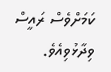ކަމަށްވެސް ރައީސް ވިދާޅުވިއެވެ.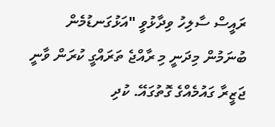ރައީސް ސާލިހު ވިދާޅުވީ "އަޅުގަނޑުމެން ބުނަމުން މިދަނީ މި ރާއްޖެ ތަރައްގީ ކުރަން ވާނީ ޖަޒީރާ ގައުމެއްގެ ގޮތުގައޭ. ކުދި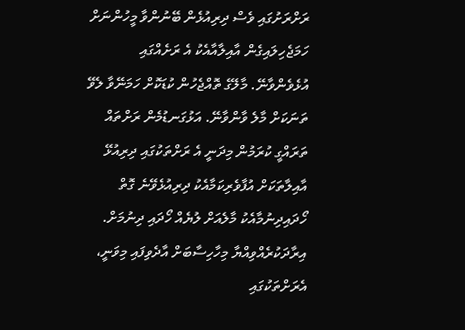ރަށްރަށުގައި ވެސް ދިރިއުޅެން ބޭނުންވާ މީހުންނަށް ހަމަޖެހިލައިގެން އާއިލާއާއެކު އެ ރަށެއްގައި އުޅެވެންވާނޭ. މާލޭގެ ތޮއްޖެހުން ކުޑަކޮށް ހަމަނޭވާ ލެވޭ ތަނަކަށް މާލެ ވާންވާނޭ. އަޅުގަނޑުމެން ރަށްތައް ތަރައްގީ ކުރަމުން މިދަނީ އެ ރަށްތަކުގައި ދިރިއުޅޭ އާއިލާތަކަށް އުފާވެރިކަމާއެކު ދިރިއުޅެވޭނެ ގޮތް ހޯދައިދިނުމާއެކު މާލެއަށް ލުޔެއް ހޯދައި ދިނުމަށް. އިރާދަކުރެއްވިއްޔާ މިހާހިސާބަށް އާދެވިފައި މިވަނީ، އެރަށްތަކުގައި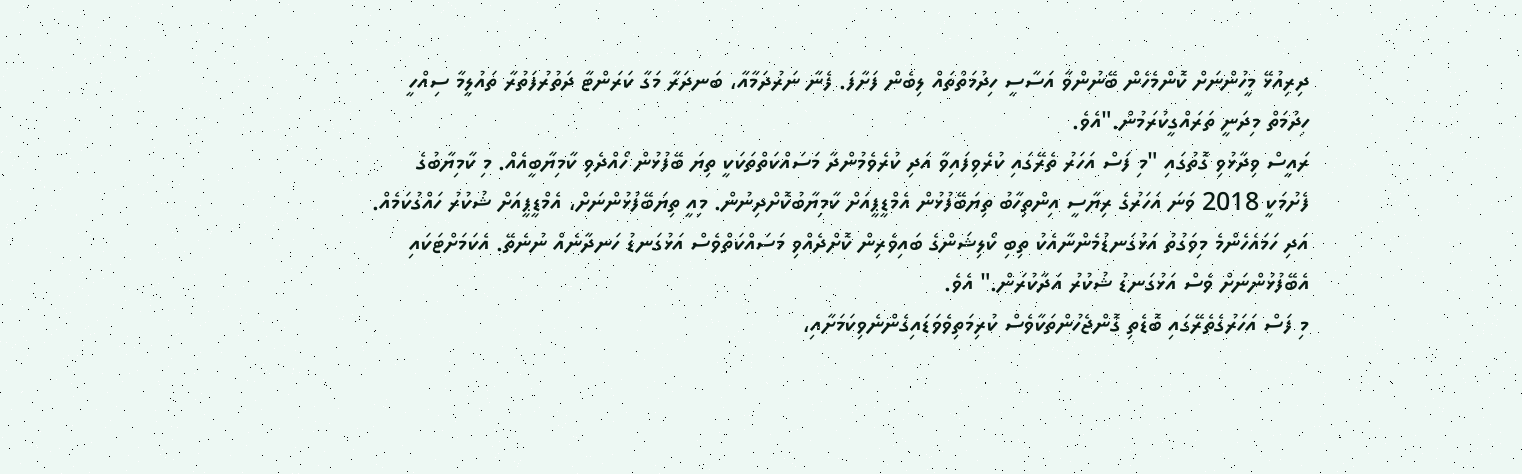ދިރިއުޅޭ މީހުންނަށް ކޮންމެހެން ބޭނުންވާ އަސާސީ ހިދުމަތްތައް ލިބެން ފަށާފަ. ފެނާ ނަރުދަމާއާ، ބަނދަރާ މަގާ ކަރަންޓާ ދަތުރުފަތުރާ ތައުލީމާ ސިއްހީ ހިދުމަތް މިދަނީ ތަރައްގީކުރަމުން."އެވެ.
ރައީސް ވިދާޅުވި ގޮތުގައި "މި ފަސް އަހަރު ތެރޭގައި ކުރެވިފައިވާ އަދި ކުރެވެމުންދާ މަސައްކަތްތަކަކީ ތިޔަ ބޭފުޅުން ހޯއްދެވި ކާމިޔާބީއެއް. މި ކާމިޔާބުގެ ފެށުމަކީ 2018 ވަނަ އަހަރުގެ ރިޔާސީ އިންތިހާބު ތިޔަބޭފުޅުން އެމްޑީޕީއަށް ކާމިޔާބުކޮށްދިނުން. މިއީ ތިޔަބޭފުޅުންނަށް، އެމްޑީޕީއަށް ޝުކުރު ހައްގުކަމެއް. އަދި ހަމައެހެންމެ މިވަގުތު އަޅުގަނޑުމެންނާއެކު ތިބި ކޯލިޝަންގެ ބައިވެރިން ކޮށްދެއްވި މަސައްކަތްވެސް އަޅުގަނޑު ހަނދާނެއް ނުނެތޭ. އެކަމަށްޓަކައި އެބޭފުޅުންނަށް ވެސް އަޅުގަނޑު ޝުކުރު އަދާކުރަން." އެވެ.
މި ފަސް އަހަރުގެތެރޭގައި ބޮޑެތި ގޮންޖެހުންތަކާވެސް ކުރިމަތިވެވަޑައިގެންނެވިކަމަށާއި،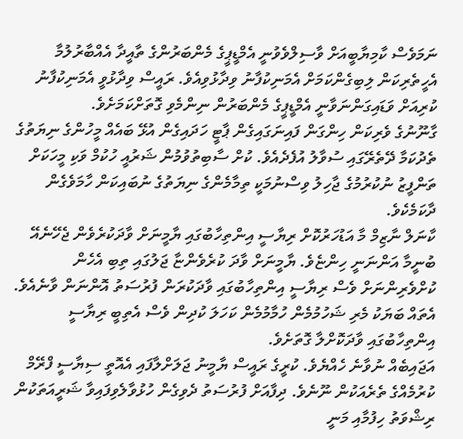ނަމަވެސް ކާމިޔާބީއަށް ވާސިލްވެވުނީ އެމްޑީޕީގެ މެންބަރުންގެ ތާއީދާ އެއްބާރުލުމާ އެހީތެރިކަން ލިބިގެންކަމަށް އެމަނިކުފާނު ވިދާޅުވިއެވެ. ރައީސް ވިދާޅުވީ އެމަނިކުފާނު ކުރިއަށް ވަޑައިގަންނަވާނީ އެމްޑީޕީގެ މެންބަރުން ނިންމެވި ގޮތަށްކަމަށެވެ.
ގާނޫނުގެ ވެރިކަން ހިންގަން ފައިނަގައިގެން ޕާޓީ ހަދައިގެން އުޅޭ ބައެއް މީހުންގެ ނިޔަތުގެ ތެދުކަމާ ދޭތެރޭގައި ސުވާލު އުފެދެއެވެ. ކުށް ސާބިތުވުމުން ޝަރުއީ ހުކުމް ވަކި މީހަކަށް ތަންފީޒު ނުކުރުމުގެ ޖާހިލު ވިސްނުމަކީ ތިމާމެންގެ ނިޔަތުގެ ނުބައިކަން ހާމަވެގެން ދާކަމެކެވެ.
ކާނަލް ނާޒިމް މާ އަޑުހަރުކޮށް ރިޔާސީ އިންތިހާބުގައި ޔާމީނަށް ވާދަކުރެވެން ޖެހޭނެއޭ ބުނީމާ އަންނަނީ ހިންޏެވެ. ޔާމީނަށް ވާދަ ކުރެވެންޏާ ޖަލުގައި ތިބި އެހެން ކުށްވެރިންނަށް ވެސް ރިޔާސީ އިންތިހާބުގައި ވާދަކުރަން ފުރުސަތު އޮންނަން ވާނެއެވެ. އެތައް ބަޔަކު މެރި ޝަހުމުމެން ހުމާމުމެން ކަހަލަ ކުދިން ވެސް އެތިބީ ރިޔާސީ އިންތިހާބުގައި ވާދަކޮށްލާ ގޮތަށެވެ.
އަޖައިބެއް ނުވާނެ ހެއްޔެވެ. ކުރީގެ ރައީސް ޔާމީނު ޖަލަށްލާފައި އެއޮތީ ސިޔާސީ ފްރޭމް ކުރުމެއްގެ ތެރެއަކުން ނޫނެވެ. ދިފާއަށް ފުރުސަތު ދެވިގެން ހުޅުވާލެވިފައިވާ ޝަރީއަތަކުން ރިޝްވަތު ހިފުމާއި މަނީ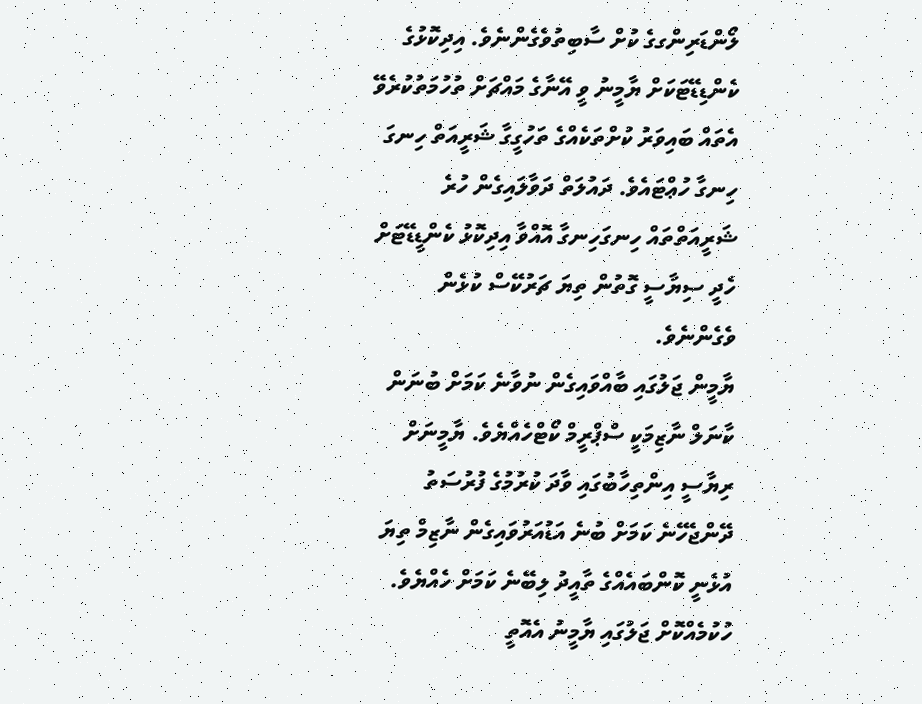ލޯންޑަރިންގގެ ކުށް ސާބިތުވެގެންނެވެ. އިދިކޮޅުގެ ކެންޑިޑޭޓަކަށް ޔާމީނު ވީ އޭނާގެ މައްޗަށް ތުހުމަތުކުރެވޭ އެތައް ބައިވަރު ކުށްތަކެއްގެ ތަހުގީގާ ޝަރީއަތް ހިނގަ ހިނގާ ހުޢްޓައެވެ. ދައުލަތް ދަވާލައިގެން ހުރެ ޝަރީއަތްތައް ހިނގަހިނގާ އޮއްވާ އިދިކޮޅު ކެންޑީޑޭޓަށް ހެދީ ސިޔާސީ ގޮތުން ތިޔަ ޗަރުކޭސް ކުޅެން ވެގެންނެވެ.
ޔާމީން ޖަލުގައި ބާއްވައިގެން ނުވާނެ ކަމަށް ބުނަން ކާނަލް ނާޒިމަކީ ސްޕްރީމް ކޯޓްހެއްޔެވެ. ޔާމީނަށް ރިޔާސީ އިންތިހާބުގައި ވާދަ ކުރުމުގެ ފުރުސަތު ދޭންޖެހޭނެ ކަމަށް ބުނެ އަޑުއަރުވައިގެން ނާޒިމް ތިޔަ އުޅެނީ ކޮންބައެއްގެ ތާއީދު ލިބޭނެ ކަމަށް ހެއްޔެވެ. ހުކުމެއްކޮށް ޖަލުގައި ޔާމީނު އެއޮތީ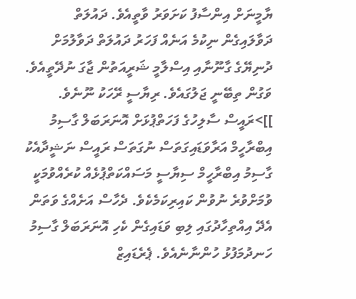ޔާމީނަށް އިންސާފު ކަށަވަރު ވާތީއެވެ. ދައުލަތް ދަވާލައިގެން ނިކުމެ އަނެއް ފަހަރު ދައުލަތް ދަވާލުމަށް ދުނިޔޭގެ ގާނޫނާއި އިސްލާމީ ޝަރީއަތުން ޖާގަ ނުދޭތީއެވެ. ވަގުން ތިބޭނީ ޖަލުގައެވެ. ރިޔާސީ ރޭހަކު ނޫނެވެ.
]]>ރައީސް ސާލިހުގެ ފަހަތްޕުޅަށް އޮނަރަބަލް ގާސިމު އިބްރާހީމް އަރާވަޑައިގަތަސް ނުގަތަސް ރައީސް ނަޝީދާއެކު ގާސިމު އިބްރާހީމް ސިޔާސީ މަސައްކަތްޕުޅެއް ކުރެއްވުމަކީ ވުމަށްވުރެ ނުވުން ކައިރިކަމެކެވެ. ދެހާސް އަށެއްގެ ވަތަން އެދޭ އިއްތިހާދުގައި ލިބި ވަޑައިގެން ކެހި އޮނަރަބަލް ގާސިމު ހަނދުމަފުޅު ހުންނާނެއެވެ. ޕެރެޑައިޒް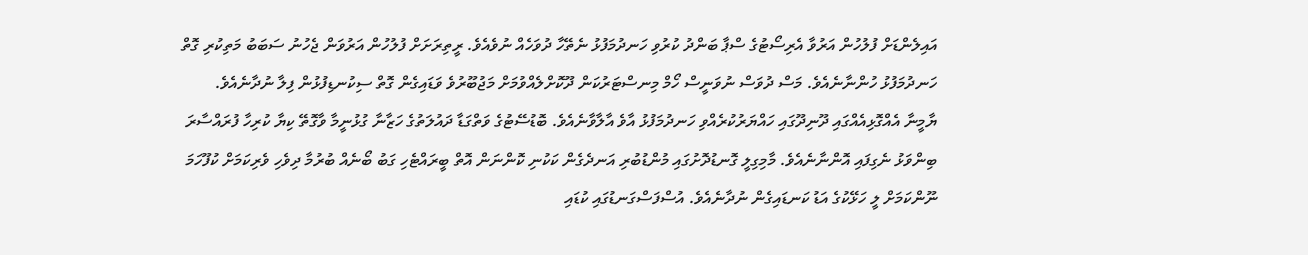އައިލެންޑަށް ފުލުހުން އަރުވާ އެރިސޯޓުގެ ސްޕާ ބަންދު ކުރުވި ހަނދުމަފުޅު ނެތޭހާ ދުވަހެއް ނުވެއެވެ. ރީތިރަށަށް ފުލުހުން އަރުވަން ޖެހުނު ސަބަބު މަތިކުރި ގޮތް ހަނދުމަފުޅު ހުންނާނެއެވެ. މަސް ދުވަސް ނުވަނީސް ހޯމް މިނސްޓަރުކަން ދޫކޮށްލެއްވުމަށް މަޖުބޫރުވެ ވަޑައިގެން ގޮތް ސިކުނޑިފުޅުން ފިލާ ނުދާނެއެވެ.
ޔާމީނާ އެއްގޮޅިއެއްގައި ދޫނިދޫގައި ހައްޔަރުކުރެއްވި ހަނދުމަފުޅު އާވެ އާލާވާނެއެވެ. ބޮޑުސޭޓުގެ ވަތްގަޑާ ދައުލަތުގެ ހަޒާނާ ގުޅުނީމާ ވާގޮތޭ ކިޔާ ކުރިހާ ފުރައްސާރަ ބިންވަޅު ނެގިފައި އޮންނާނެއެވެ. މާމިގިލީ ގޮނޑުދޮށުގައި މުންޑުބުރި އަނދެގެން ކަކުނި ކޮންނަން އޮތް ބީރައްޓެހި ގަބު ބޯނެއް ބުރުމާ ދިވެހި ވެރިކަމަށް ކުފޫހަމަ ނޫންކަމަށް ލީ ހަޅޭކުގެ އަޑު ކަނޑައިގެން ނުދާނެއެވެ. އުސްފަސްގަނޑުގައި ކުޑައި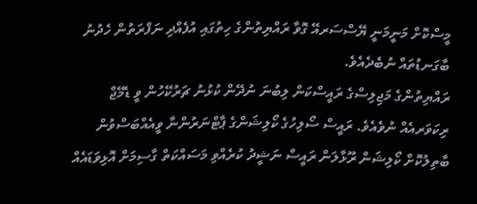މީސްކޮށް މަނީމަނީ ޔޭސްސަރއޭ ގޮވާ ރައްޔިތުންގެ ހިތުގައި އުފެއްދި ނަފްރަތުން ހެދުނު ބާގަނޑުތައް ނުބެދެއެވެ.
ރައްޔިތުންގެ މަޖިލިސްގެ ރައީސްކަން ލިބުނަ ނުދޭން ކުޅުނު ޗަރުކޭހުން ވީ ޑެމޭޖް ރިކަވަރއެއް ނުވެއެވެ. ރައީސް ސޯލިހުގެ ކޯލިޝަންގެ ޕާޓްނަރުންނާ ވީއެއްބަސްވުން ބާތިލުކޮށް ކޯލިޝަން ރޫޅާލަން ރައީސް ނަޝީދު ކުރެއްވި މަސައްކަތް ގާސިމަށް އޮޅިވަޑައެއް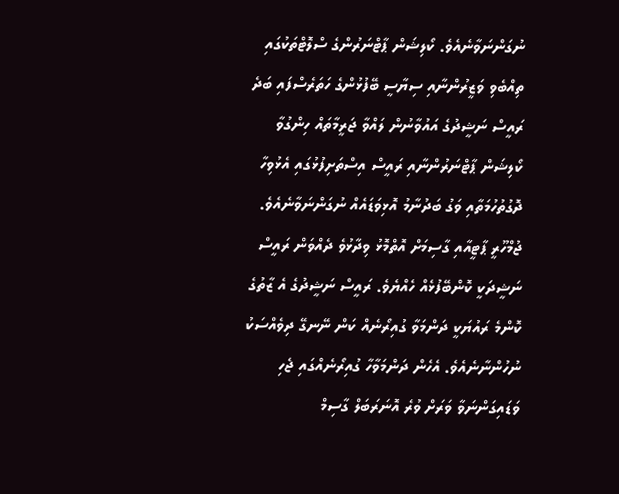ނުގަންނަވާނެއެވެ. ކޯލިޝަން ޕާޓްނަރުންގެ ސްލޮޓްތަކުގައި ތިއްބެވި ވަޒީރުންނާއި ސިޔާސީ ބޭފުޅުންގެ ހަތަރެސްފައި ބަދެ ރައީސް ނަޝީދުގެ އައުވާނުން ލައްވާ ޖަރީމާތައް ހިންގުވާ ކޯލިޝަން ޕާޓްނަރުންނާއި ރައީސް އިސްތަށިފުޅުގައި އެޅުވިހާ ދޮގުތުހުމަތާއި ވަގު ބަދުނާމު އޮޅިވަޑައެއް ނުގަންނަވާނެއެވެ.
ޖުމްހޫރީ ޕާޓީއާއި ގާސިމަށް އޮތްމޮޅު ވިދާޅުވެ ދެއްވަން ރައީސް ނަޝީދަކީ ކޮންބޭފުޅެއް ހެއްޔެވެ. ރައީސް ނަޝީދުގެ އެ ޒާތުގެ ކޮންމެ ރައުޔަކީ ދަންމަވާ ގުއިރޯނެއް ކަން ނޭނގޭ ދިވެއްސަކު ނުހުންނާނެއެވެ. އެހެން ދަންމަވާހާ ގުއިރޯނެއްގައި ޖެހި ވަޑައިގަންނަވާ ވަރަށް ވުރެ އޮނަރަބަލް ގާސިމް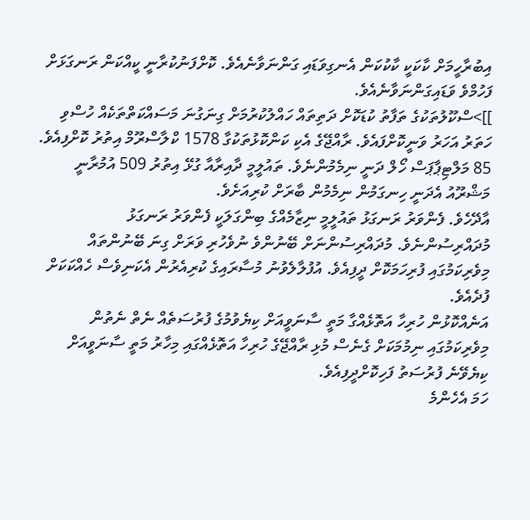އިބުރާހީމަށް ކާކަކީ ކާކުކަން އެނގިވަޑައި ގަންނަވާނެއެވެ. ކޮށްފަނުކުރާނީ ކީއްކަން ރަނގަޅަށް ފަހުމްވެ ވަޑައިގަންނަވާނެއެވެ.
]]>ސްކޫލުތަކުގެ ތަފާތު ކުޑަކޮށް ދަތިތައް ހައްލުކުރުމަށް ގިނަގުނަ މަސައްކަތްތަކެއް ހުސްވި ހަތަރު އަހަރު ވަނީކޮށްފައެވެ. ރާއްޖޭގެ އެކި ކަންކޮޅުތަކުގާ 1578 ކްލާސްރޫމް އިތުރު ކޮށްފިއެވެ. 85 މަލްޓިޕާޕަސް ހޯލް ދަނީ ނިމެމުންނެވެ. ތައުލީމީ ދާއިރާއާ ގުޅޭ އިތުރު 509 އުމުރާނީ މަޝްރޫއު އެދަނީ ހިނގަމުން ނިމެމުން ބާރަށް ކުރިއަށެވެ.
އާދޭހެވެ. ފެންވަރު ރަނގަޅު ތައުލީމީ ނިޒާމެއްގެ ބިންގަލަކީ ފެންވަރު ރަނގަޅު މުދައްރިސުންނެވެ. މުދައްރިސުންނަށް ބޭނުންވެ ނުވެހުރި ވަރަށް ގިނަ ބޭނުންތައް މިވެރިކަމުގައި ފުރިހަމަކޮށް ދީފިއެވެ. އުފުލާލެވުނު މުސާރައިގެ ކުރިއެރުން އެކަނިވެސް ހެއްކަކަށް ފުދެއެވެ.
އަނެއްކޮޅުން ހުރިހާ އަތޮޅެއްގާ މަތީ ސާނަވީއަށް ކިޔެވުމުގެ ފުރުސަތެއް ނެތް ނެތުން މިވެރިކަމުގައި ނިމުމަކަށް ގެނެސް މުޅި ރާއްޖޭގެ ހުރިހާ އަތޮޅެއްގައި މިހާރު މަތީ ސާނަވީއަށް ކިޔެވޭނެ ފުރުސަތު ފަހިކޮށްދީފިއެވެ.
ހަމަ އެހެންމެ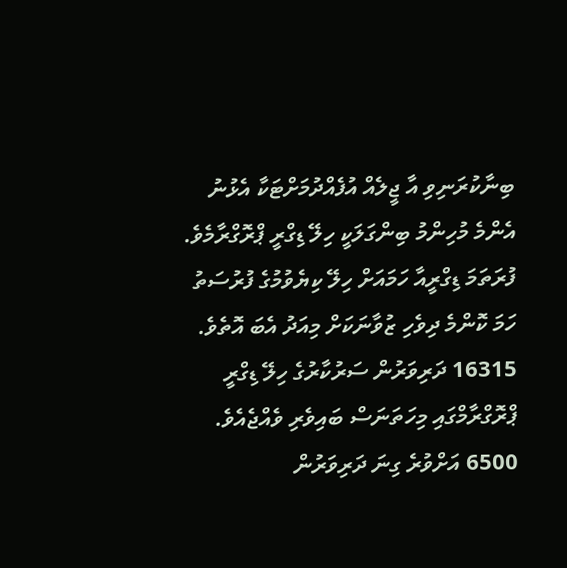ބިނާކުރަނިވި އާ ޖީލެއް އުފެއްދުމަށްޓަކާ އެޅުނު އެންމެ މުހިންމު ބިންގަލަކީ ހިލޭ ޑިގްރީ ޕްރޮގްރާމެވެ. ފުރަތަމަ ޑިގްރީއާ ހަމައަށް ހިލޭ ކިޔެވުމުގެ ފުރުސަތު ހަމަ ކޮންމެ ދިވެހި ޒުވާނަކަށް މިއަދު އެބަ އޮތެވެ. 16315 ދަރިވަރުން ސަރުކާރުގެ ހިލޭ ޑިގްރީ ޕްރޮގްރާމްގައި މިހަތަނަސް ބައިވެރި ވެއްޖެއެވެ. 6500 އަށްވުރެ ގިނަ ދަރިވަރުން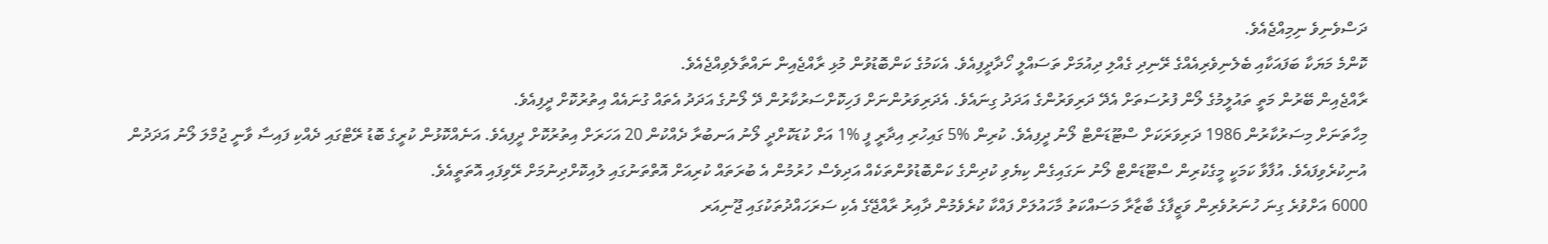ދަސްވެނިވެ ނިމިއްޖެއެވެ.
ކޮންމެ މަޔަކާ ބަފައަކާއި ބެލެނިވެރިއެއްގެ ރޭނިދި ގެއްލި ދިއުމަށް ތަސައްލީ ހޯދާދީފިއެވެ. އެކަމުގެ ކަންބޮޑުވުން މުޅި ރާއްޖެއިން ނައްތާލެވިއްޖެއެވެ.
ރާއްޖެއިން ބޭރުން މަތީ ތައުލީމުގެ ލޯން ފުރުސަތަށް އެދޭ ދަރިވަރުންގެ އަދަދު ގިނައެވެ. އެދަރިވަރުންނަށް ފަހިކޮށްސަރުކާރުން ދޭ ލޯނުގެ އަދަދު އެތައް ގުނައެއް އިތުރުކޮށް ދީފިއެވެ.
މިހާތަނަށް މިސަރުކާރުން 1986 ދަރިވަރަކަށް ސްޓޫޑަންޓް ލޯނު ދީފިއެވެ. ކުރިން %5 ގައިހުރި އިދާރީ ފީ %1 އަށް ކުޑަކޮށްދީ ލޯނު އަނބުރާ ދެއްކުން 20 އަހަރަށް އިތުރުކޮށް ދީފިއެވެ. އަނެއްކޮޅުން ކުރީގެ ބޮޑު ރޭޓްގައި ދެއްކި ފައިސާ ވާނީ ޖުމްލަ ލޯނު އަދަދުން އުނިކުރެވިފައެވެ. އުފާވާ ކަމަކީ މީގެކުރިން ސްޓޫޑަންޓް ލޯނު ނަގައިގެން ކިޔެވި ކުދިންގެ ކަންބޮޑުވުންތަކެއް އަދިވެސް ހުރުމުން އެ ބުރަތައް ކުރިއަށް އޮތްތަނުގައި ލުއިކޮށްދިނުމަށް ރޭވިފައި އޮތަތީއެވެ.
6000 އަށްވުރެ ގިނަ ހުނަރުވެރިން ވަޒީފާގެ ބާޒާރާ މަސައްކަތު މާހައުލަށް ފައްކާ ކުރެވެމުން ދާއިރު ރާއްޖޭގެ އެކި ސަރަހައްދުތަކުގައި ޖޫނިއަރ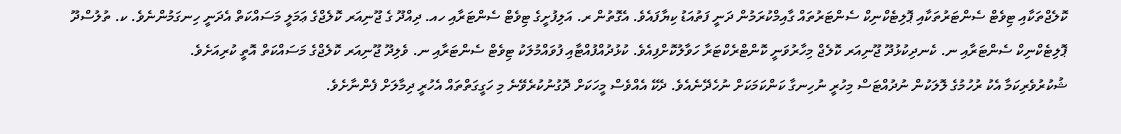ކޮލެޖްތަކާއި ޓިވެޓް ސެންޓަރުތަކާއި ޕޮލިޓެކްނިކް ސެންޓަރުތައް ގާއިމްކުރަމުން ދަނީ ފަތުއަޑު ކިޔާފައެވެ. އެގޮތުން ރ. އަލިފުށީގެ ޓިވެޓް ސެންޓަރާއި ހއ. ދިއްދޫ ގެ ޖޫނިއަރ ކޮލެޖްގެ ޢަމަލީ މަސައްކަތް އެދަނީ ހިނގަމުންނެވެ. ކ. ތުލުސްދޫ ޕޮލިޓެކްނިކް ސެންޓަރާއި ނ. ކެނދިކުޅުދޫ ޖޫނިއަރ ކޮލެޖް މިހާރުވަނީ ކޮންޓްރެކްޓަރާ ހަވާލުކޮށްފިއެވެ. ކުޅުދުއްފުއްޓާއި ފުވައްމުލަކު ޓިވެޓް ސެންޓަރާއި ނ. ވެލިދޫ ޖޫނިއަރ ކޮލެޖްގެ މަސައްކަތް އޮތީ ކުރިއަށެވެ.
ޝުކުރުވެރިކަމާ އެކު ރުހުމުގެ ލޮލަކުން ނުދުއްޓަސް މިހުރީ ނުހިނގާ ކަންކަމަކަށް ނުހެދޭނެއެވެ. ދެކޭ އެއްވެސް މީހަކަށް ދޮގުނުކުރެވޭނެ މި ހަގީގަތްތައް އެހުރީ ދިމާލަށް ފެންނާށެވެ.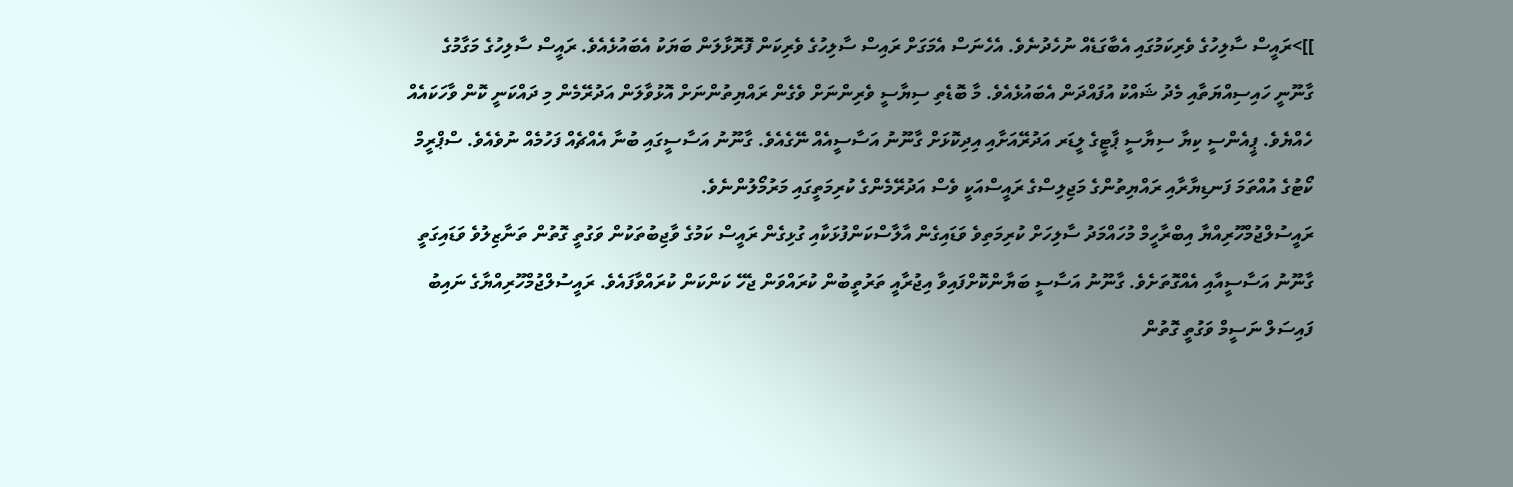]]>ރައީސް ސާލިހުގެ ވެރިކަމުގައި އެބާގަޑެއް ނުހެދުނެވެ. އެހެނަސް އެމަގަށް ރައިސް ސާލިހުގެ ވެރިކަން ފޮރޮޅާލަން ބަޔަކު އެބައުޅެއެވެ. ރައީސް ސާލިހުގެ މަގާމުގެ ގާނޫނީ ހައިސިއްޔަތާއި މެދު ޝައްކު އުފައްދަން އެބައުޅެއެވެ. މާ ބޮޑެތި ސިޔާސީ ވެރިންނަށް ވެގެން ރައްޔިތުންނަށް އޮޅުވާލަން އަދުރޭމެން މި ދައްކަނީ ކޮން ވާހަކައެއް ހެއްޔެވެ. ޕީއެންސީ ކިޔާ ސިޔާސީ ޕާޓީގެ ލީޑަރ އަދުރޭއަށާއި އިދިކޮޅަށް ގާނޫނު އަސާސީއެއް ނޭގެއެވެ. ގާނޫނު އަސާސީގައި ބުނާ އެއްޗެއް ފަހުމެއް ނުވެއެވެ. ސްޕްރީމް ކޯޓުގެ އުއްތަމަ ފަނޑިޔާރާއި ރައްޔިތުންގެ މަޖިލިސްގެ ރައީސްއަކީ ވެސް އަދުރޭމެންގެ ކުރިމަތީގައި މަރުމޯލުންނެވެ.
ރައީސުލްޖުމްހޫރިއްޔާ އިބްރާހީމް މުހައްމަދު ސާލިހަށް ކުރިމަތިވެ ވަޑައިގެން އާލާސްކަންފުޅަކާއި ގުޅިގެން ރައީސް ކަމުގެ ވާޖިބުތަކުން ވަގުތީ ގޮތުން ތަނާޒިލުވެ ވަޑައިގަތީ ގާނޫނު އަސާސީއާއި އެއްގޮތަށެވެ. ގާނޫނު އަސާސީ ބަޔާންކޮށްފައިވާ އިޖުރާއީ ތަރުތީބުން ކުރައްވަން ޖެހޭ ކަންކަން ކުރައްވާފައެވެ. ރައީސުލްޖުމްހޫރިއްޔާގެ ނައިބު ފައިސަލް ނަސީމް ވަގުތީ ގޮތުން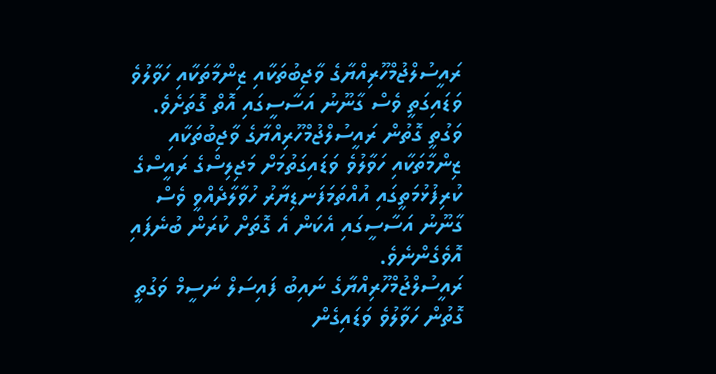ރައީސުލްޖުމްހޫރިއްޔާގެ ވާޖިބުތަކާއި ޒިންމާތަކާއި ހަވާލުވެ ވަޑައިގަތީ ވެސް ގާނޫނު އަސާސީގައި އޮތް ގޮތަށެވެ. ވަގުތީ ގޮތުން ރައީސުލްޖުމްހޫރިއްޔާގެ ވާޖިބުތަކާއި ޒިންމާތަކާއި ހަވާލުވެ ވަޑައިގަތުމަށް މަޖިލިސްގެ ރައީސްގެ ކުރިފުޅުމަތީގައި އުއްތަމަފަނޑިޔާރު ހުވާލާދެއްވީ ވެސް ގާނޫނު އަސާސީގައި އެކަން އެ ގޮތަށް ކުރަން ބުނެފައި އޮވެގެންނެވެ.
ރައީސުލްޖުމްހޫރިއްޔާގެ ނައިބު ފައިސަލް ނަސީމް ވަގުތީ ގޮތުން ހަވާލުވެ ވަޑައިގެން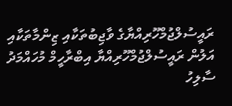ރައީސުލްޖުމްހޫރިއްޔާގެ ވާޖިބުތަކާއި ޒިންމާތަކާއި އަލުން ރައީސުލްޖުމްހޫރިއްޔާ އިބްރާހީމް މުހައްމަދު ސާލިހު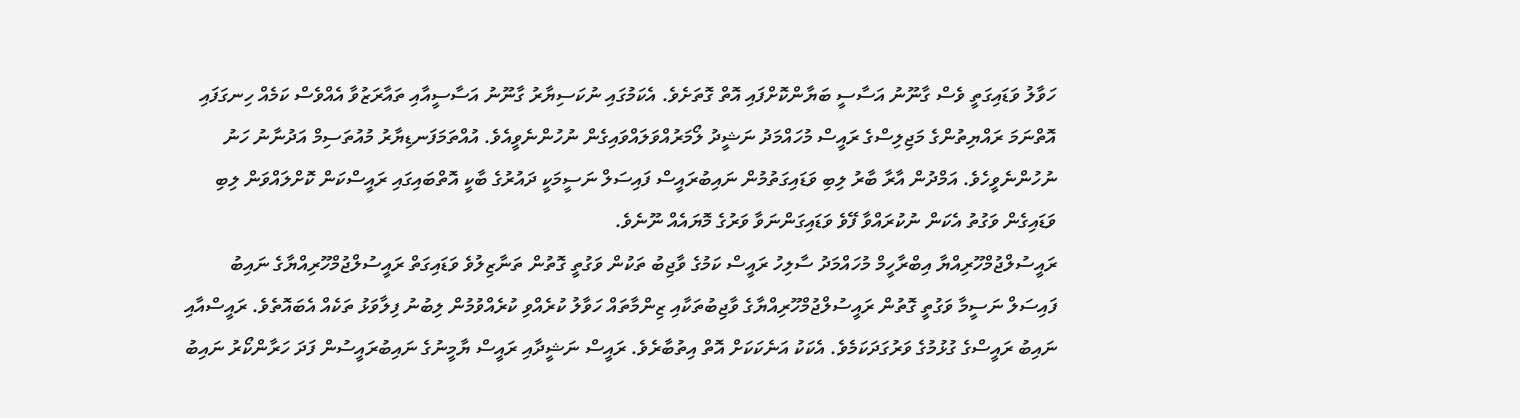ހަވާލު ވަޑައިގަތީ ވެސް ގާނޫނު އަސާސީ ބަޔާންކޮށްފައި އޮތް ގޮތަށެވެ. އެކަމުގައި ނުކަސިޔާރު ގާނޫނު އަސާސީއާއި ތައާރަޒުވާ އެއްވެސް ކަމެއް ހިނގަފައި އޮތްނަމަ ރައްޔިތުންގެ މަޖިލިސްގެ ރައީސް މުހައްމަދު ނަޝީދު ލޯމަރުއްވަލައްވައިގެން ނުހުންނެވީއެވެ. އުއްތަމަފަނޑިޔާރު މުއުތަސިމް އަދުނާނު ހަނު ނުހުންނެވީހެވެ. އަމްދުން އާރާ ބާރު ލިބި ވަޑައިގަތުމުން ނައިބުރައީސް ފައިސަލް ނަސީމަކީ ދައުރުގެ ބާކީ އޮތްބައިގައި ރައީސްކަން ކޮށްލައްވަން ލިބި ވަޑައިގެން ވަގުތު އެކަން ނުކުރައްވާ ފޭވެ ވަޑައިގަންނަވާ ވަރުގެ މޮޔައެއް ނޫނެވެ.
ރައީސުލްޖުމްހޫރިއްޔާ އިބްރާހީމް މުހައްމަދު ސާލިހު ރައީސް ކަމުގެ ވާޖިބު ތަކުން ވަގުތީ ގޮތުން ތަނާޒިލުވެ ވަޑައިގަތް ރައީސުލްޖުމްހޫރިއްޔާގެ ނައިބު ފައިސަލް ނަސީމާ ވަގުތީ ގޮތުން ރައީސުލްޖުމްހޫރިއްޔާގެ ވާޖިބުތަކާއި ޒިންމާތައް ހަވާލު ކުރެއްވި ކުރެއްވުމުން ލިބުނު ފިލާވަޅު ތަކެއް އެބައޮތެވެ. ރައީސްއާއި ނައިބު ރައީސްގެ ގުޅުމުގެ ވަރުގަދަކަމެވެ. އެކަކު އަނެކަކަށް އޮތް އިތުބާރެވެ. ރައީސް ނަޝީދާއި ރައީސް ޔާމީނުގެ ނައިބުރައީސުން ފަދަ ހަރާންކޯރު ނައިބު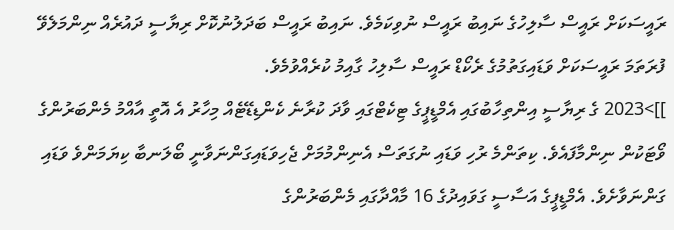ރައީސަކަށް ރައީސް ސާލިހުގެ ނައިބު ރައީސް ނުވިކަމެވެ. ނައިބު ރައީސް ބަދަލުނުކޮށް ރިޔާސީ ދައުރެއް ނިންމަލެވޭ ފުރަތަމަ ރައީސަކަށް ވަޑައިގަތުމުގެ ރެކޯޑް ރައީސް ސާލިހު ގާއިމު ކުރެއްވުމެވެ.
]]>2023 ގެ ރިޔާސީ އިންތިހާބުގައި އެމްޑީޕީގެ ޓިކެޓްގައި ވާދަ ކުރާނެ ކެންޑިޑޭޓެއް މިހާރު އެ އޮތީ އާއްމު މެންބަރުންގެ ވޯޓަކުން ނިންމާފައެވެ. ކިތަންމެ ރުހި ވަޑައި ނުގަތަސް އެނިންމުމަށް ޖެހިވަޑައިގަންނަވާނީ ބޯލަނބާ ކިޔަމަންވެ ވަޑައި ގަންނަވާށެވެ. އެމްޑީޕީގެ އަސާސީ ގަވައިދުގެ 16 މާއްދާގައި މެންބަރުންގެ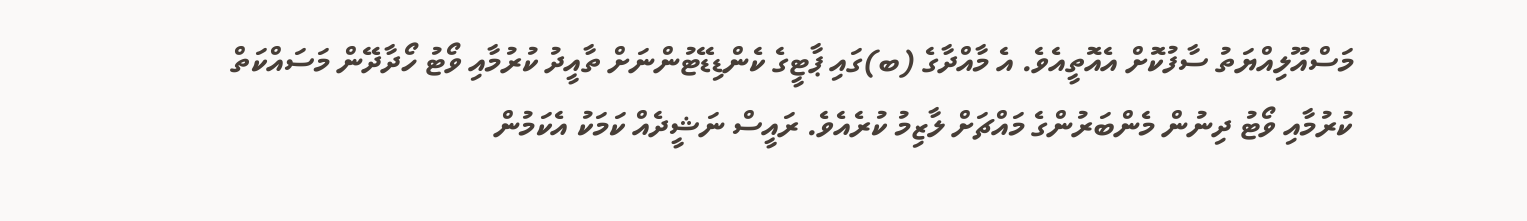މަސްއޫލިއްޔަތު ސާފުކޮށް އެއޮތީއެވެ. އެ މާއްދާގެ (ބ)ގައި ޕާޓީގެ ކެންޑިޑޭޓުންނަށް ތާއީދު ކުރުމާއި ވޯޓު ހޯދާދޭން މަސައްކަތް ކުރުމާއި ވޯޓު ދިނުން މެންބަރުންގެ މައްޗަށް ލާޒިމު ކުރެއެވެ. ރައީސް ނަޝީދެއް ކަމަކު އެކަމުން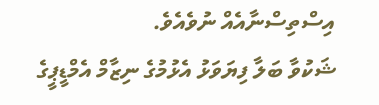އިސްތިސްނާއެއް ނުވެއެވެ.
ޝަކުވާ ބަލާ ފިޔަވަޅު އެޅުމުގެ ނިޒާމް އެމްޑީޕީގެ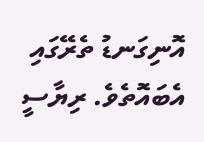އޮނިގަނޑު ތެރޭގައި އެބައޮތެވެ. ރިޔާސީ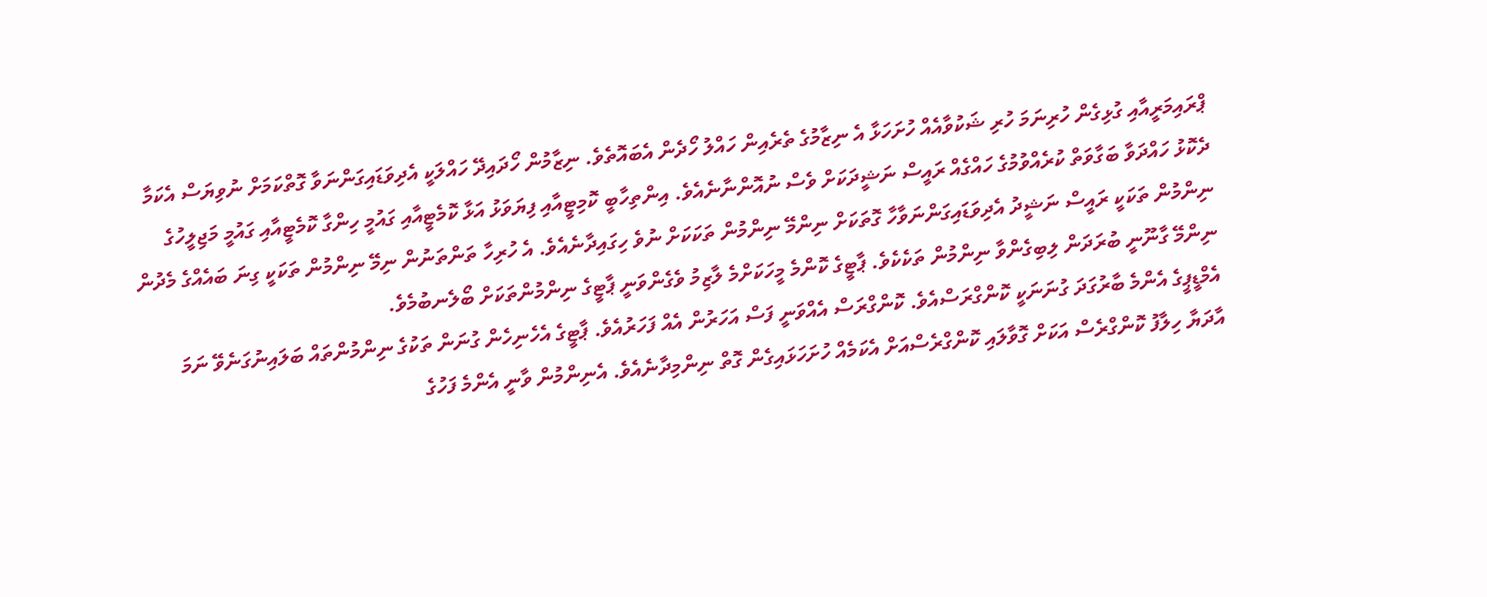ޕްރައިމަރީއާއި ގުޅިގެން ހުރިނަމަ ހުރި ޝަކުވާއެއް ހުށަހަޅާ އެ ނިޒާމުގެ ތެރެއިން ހައްލު ހޯދެން އެބައޮތެވެ. ނިޒާމުން ހޯދައިދޭ ހައްލަކީ އެދިވަޑައިގަންނަވާ ގޮތްކަމަށް ނުވިޔަސް އެކަމާ ދެކޮޅު ހައްދަވާ ބަގާވަތް ކުރެއްވުމުގެ ހައްގެއް ރައީސް ނަޝީދަކަށް ވެސް ނުއޮންނާނެއެވެ. އިންތިހާބީ ކޮމިޓީއާއި ފިޔަވަޅު އަޅާ ކޮމެޓީއާއި ގައުމީ ހިންގާ ކޮމެޓީއާއި ގައުމީ މަޖިލީހުގެ ނިންމުން ތަކަކީ ރައީސް ނަޝީދު އެދިވަޑައިގަންނަވާހާ ގޮތަކަށް ނިންމޭ ނިންމުން ތަކަކަށް ނުވެ ހިގައިދާނެއެވެ. އެ ހުރިހާ ތަންތަނުން ނިމޭ ނިންމުން ތަކަކީ ގިނަ ބައެއްގެ މެދުން ނިންމޭ ގާނޫނީ ބުރަދަން ލިބިގެންވާ ނިންމުން ތަކެކެވެ. ޕާޓީގެ ކޮންމެ މީހަކަށްމެ ލާޒިމު ވެގެންވަނީ ޕާޓީގެ ނިންމުންތަކަށް ބޯލެނބުމެވެ.
އެމްޑީޕީގެ އެންމެ ބާރުގަދަ ގުނަނަކީ ކޮންގްރަސްއެވެ. ކޮންގްރަސް އެއްވަނީ ފަސް އަހަރުން އެއް ފަހަރުއެވެ. ޕާޓީގެ އެހެނިހެން ގުނަން ތަކުގެ ނިންމުންތައް ބަލައިނުގަނެވޭ ނަމަ އާދަޔާ ހިލާފު ކޮންގްރެސް އަކަށް ގޮވާލައި ކޮންގްރެސްއަށް އެކަމެއް ހުށަހަޅައިގެން ގޮތް ނިންމިދާނެއެވެ. އެނިންމުން ވާނީ އެންމެ ފަހުގެ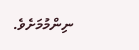ނިންމުމަށެވެ.